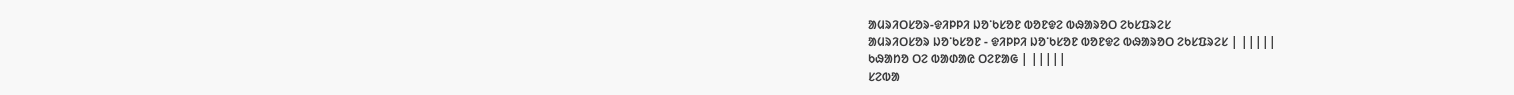ᱟᱢᱨᱤᱛᱥᱚᱨ-ᱫᱤᱞᱞᱤ ᱡᱚᱸᱠᱥᱚᱱ ᱵᱚᱱᱫᱮ ᱵᱷᱟᱨᱚᱛ ᱮᱠᱥᱯᱨᱮᱥ
ᱟᱢᱨᱤᱛᱥᱚᱨ ᱡᱚᱸᱠᱥᱚᱱ - ᱫᱤᱞᱞᱤ ᱡᱚᱸᱠᱥᱚᱱ ᱵᱚᱱᱫᱮ ᱵᱷᱟᱨᱚᱛ ᱮᱠᱥᱯᱨᱮᱥ | |||||
ᱠᱷᱟᱴᱚ ᱛᱮ ᱵᱟᱰᱟᱭ ᱛᱮᱱᱟᱜ | |||||
ᱥᱮᱵᱟ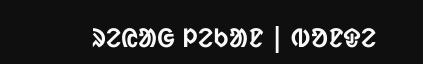ᱨᱮᱭᱟᱜ ᱞᱮᱠᱟᱱ | ᱵᱚᱱᱫᱮ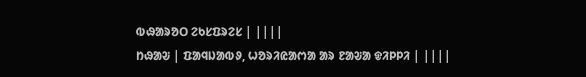ᱵᱷᱟᱨᱚᱛ ᱮᱠᱥᱯᱨᱮᱥ | ||||
ᱴᱷᱟᱶ | ᱯᱟᱧᱡᱟᱵᱽ, ᱦᱚᱨᱤᱭᱟᱬᱟ ᱟᱨ ᱱᱟᱶᱟ ᱫᱤᱞᱞᱤ | ||||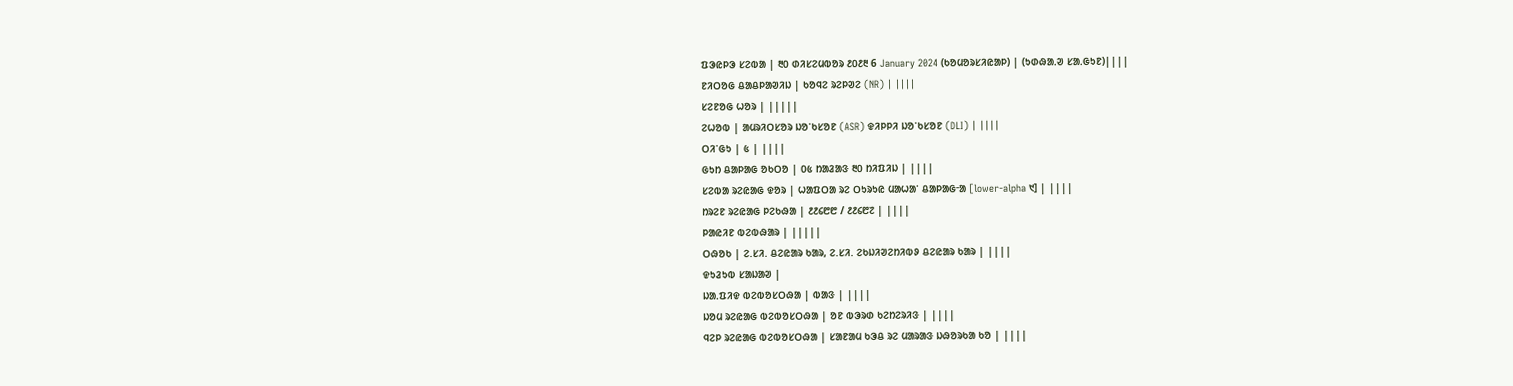ᱯᱳᱭᱞᱳ ᱥᱮᱵᱟ | ᱓᱐ ᱰᱤᱥᱮᱢᱵᱚᱨ ᱒᱐᱒᱓ 6 January 2024 (ᱠᱚᱢᱚᱨᱥᱤᱭᱟᱞ) | (ᱩᱰᱷᱟᱹᱣ ᱥᱟᱹᱜᱩᱱ)||||
ᱱᱤᱛᱚᱜ ᱪᱟᱪᱞᱟᱣᱤᱡ | ᱠᱚᱧᱮ ᱨᱮᱞᱣᱮ (NR) | ||||
ᱥᱮᱱᱚᱜ ᱦᱚᱨ | |||||
ᱮᱦᱚᱵ | ᱟᱢᱨᱤᱛᱥᱚᱨ ᱡᱚᱸᱠᱥᱚᱱ (ASR) ᱫᱤᱞᱞᱤ ᱡᱚᱸᱠᱥᱚᱱ (DLI) | ||||
ᱛᱤᱸᱜᱩ | ᱕ | ||||
ᱜᱩᱴ ᱪᱟᱞᱟᱜ ᱚᱠᱛᱚ | ᱐᱕ ᱴᱟᱲᱟᱝ ᱓᱐ ᱴᱤᱯᱤᱡ | ||||
ᱥᱮᱵᱟ ᱨᱮᱭᱟᱜ ᱫᱚᱨ | ᱦᱟᱯᱛᱟ ᱨᱮ ᱛᱩᱨᱩᱭ ᱢᱟᱦᱟᱸ ᱪᱟᱞᱟᱜᱼᱟ [lower-alpha ᱑] | ||||
ᱴᱨᱮᱱ ᱨᱮᱭᱟᱜ ᱞᱮᱠᱷᱟ | ᱒᱒᱔᱘᱘ / ᱒᱒᱔᱘᱗ | ||||
ᱞᱟᱭᱤᱱ ᱵᱮᱵᱷᱟᱨ | |||||
ᱛᱷᱚᱠ | ᱮ.ᱥᱤ. ᱪᱮᱭᱟᱨ ᱠᱟᱨ, ᱮ.ᱥᱤ. ᱮᱠᱡᱤᱣᱮᱴᱤᱵᱽ ᱪᱮᱭᱟᱨ ᱠᱟᱨ | ||||
ᱫᱩᱲᱩᱵ ᱥᱟᱡᱟᱣ |
ᱡᱟᱹᱯᱤᱫ ᱵᱮᱵᱚᱥᱛᱷᱟ | ᱵᱟᱝ | ||||
ᱡᱚᱢ ᱨᱮᱭᱟᱜ ᱵᱮᱵᱚᱥᱛᱷᱟ | ᱚᱱ ᱵᱳᱨᱰ ᱠᱮᱴᱮᱨᱤᱝ | ||||
ᱧᱮᱞ ᱨᱮᱭᱟᱜ ᱵᱮᱵᱚᱥᱛᱷᱟ | ᱥᱟᱱᱟᱢ ᱠᱳᱪ ᱨᱮ ᱢᱟᱨᱟᱝ ᱡᱷᱚᱨᱠᱟ ᱠᱚ | ||||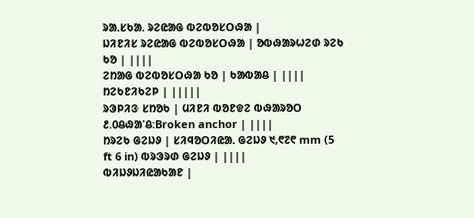ᱨᱟᱹᱥᱠᱟᱹ ᱨᱮᱭᱟᱜ ᱵᱮᱵᱚᱥᱛᱷᱟ |
ᱡᱤᱱᱤᱥ ᱨᱮᱭᱟᱜ ᱵᱮᱵᱚᱥᱛᱷᱟ | ᱚᱵᱷᱟᱨᱦᱮᱰ ᱨᱮᱠ ᱠᱚ | ||||
ᱮᱴᱟᱜ ᱵᱮᱵᱚᱥᱛᱷᱟ ᱠᱚ | ᱠᱟᱵᱟᱪ | ||||
ᱴᱮᱠᱱᱤᱠᱮᱞ | |||||
ᱨᱳᱞᱤᱝ ᱥᱴᱚᱠ | ᱢᱤᱱᱤ ᱵᱚᱱᱫᱮ ᱵᱷᱟᱨᱚᱛ ᱒.᱐ᱪᱷᱟᱸᱪ:Broken anchor | ||||
ᱴᱨᱮᱠ ᱜᱮᱡᱽ | ᱥᱤᱧᱚᱛᱤᱭᱟᱹ ᱜᱮᱡᱽ ᱑,᱖᱗᱖ mm (5 ft 6 in) ᱵᱨᱳᱨᱰ ᱜᱮᱡᱽ | ||||
ᱵᱤᱡᱽᱡᱤᱭᱟᱠᱟᱱ |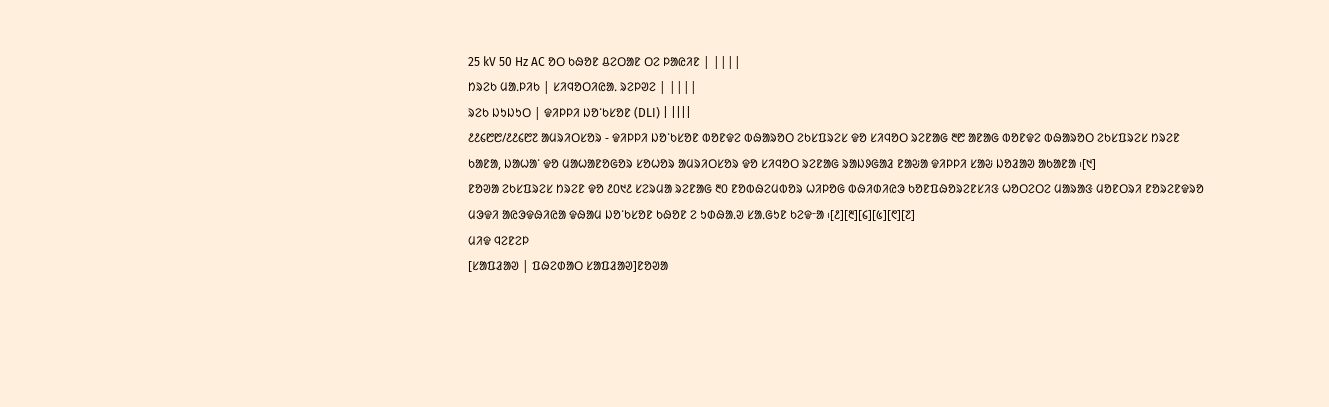25 kV 50 Hz AC ᱚᱛ ᱠᱷᱚᱱ ᱪᱮᱛᱟᱱ ᱛᱮ ᱞᱟᱭᱤᱱ | ||||
ᱴᱨᱮᱠ ᱢᱟᱹᱞᱤᱠ | ᱥᱤᱧᱚᱛᱤᱭᱟᱹ ᱨᱮᱞᱣᱮ | ||||
ᱨᱮᱠ ᱡᱩᱡᱩᱛ | ᱫᱤᱞᱞᱤ ᱡᱚᱸᱠᱥᱚᱱ (DLI) | ||||
᱒᱒᱔᱘᱘/᱒᱒᱔᱘᱗ ᱟᱢᱨᱤᱛᱥᱚᱨ - ᱫᱤᱞᱞᱤ ᱡᱚᱸᱠᱥᱚᱱ ᱵᱚᱱᱫᱮ ᱵᱷᱟᱨᱚᱛ ᱮᱠᱥᱯᱨᱮᱥ ᱫᱚ ᱥᱤᱧᱚᱛ ᱨᱮᱱᱟᱜ ᱓᱘ ᱟᱱᱟᱜ ᱵᱚᱱᱫᱮ ᱵᱷᱟᱨᱚᱛ ᱮᱠᱥᱯᱨᱮᱥ ᱴᱨᱮᱱ ᱠᱟᱱᱟ, ᱡᱟᱦᱟᱸ ᱫᱚ ᱢᱟᱦᱟᱱᱚᱜᱚᱨ ᱥᱚᱦᱚᱨ ᱟᱢᱨᱤᱛᱥᱚᱨ ᱫᱚ ᱥᱤᱧᱚᱛ ᱨᱮᱱᱟᱜ ᱨᱟᱡᱽᱜᱟᱲ ᱱᱟᱶᱟ ᱫᱤᱞᱞᱤ ᱥᱟᱶ ᱡᱚᱲᱟᱣ ᱟᱠᱟᱱᱟ ᱾[᱑]
ᱱᱚᱣᱟ ᱮᱠᱥᱯᱨᱮᱥ ᱴᱨᱮᱱ ᱫᱚ ᱒᱐᱑᱒ ᱥᱮᱨᱢᱟ ᱨᱮᱱᱟᱜ ᱓᱐ ᱱᱚᱵᱷᱮᱢᱵᱚᱨ ᱦᱤᱞᱚᱜ ᱵᱷᱤᱰᱤᱭᱳ ᱠᱚᱱᱯᱷᱚᱨᱮᱱᱥᱤᱝ ᱦᱚᱛᱮᱛᱮ ᱢᱟᱨᱟᱝ ᱢᱚᱱᱛᱨᱤ ᱱᱚᱨᱮᱱᱫᱨᱚ ᱢᱳᱫᱤ ᱟᱭᱳᱫᱷᱤᱭᱟ ᱫᱷᱟᱢ ᱡᱚᱸᱠᱥᱚᱱ ᱠᱷᱚᱱ ᱮ ᱩᱰᱷᱟᱹᱣ ᱥᱟᱹᱜᱩᱱ ᱠᱮᱫᱼᱟ ᱾[᱒][᱓][᱔][᱕][᱖][᱗]
ᱢᱤᱫ ᱧᱮᱱᱮᱞ
[ᱥᱟᱯᱲᱟᱣ | ᱯᱷᱮᱰᱟᱛ ᱥᱟᱯᱲᱟᱣ]ᱱᱚᱣᱟ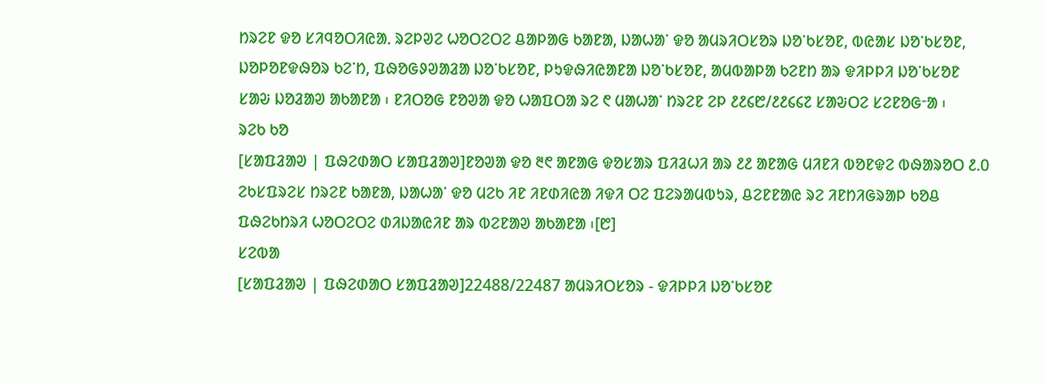ᱴᱨᱮᱱ ᱫᱚ ᱥᱤᱧᱚᱛᱤᱭᱟᱹ ᱨᱮᱞᱣᱮ ᱦᱚᱛᱮᱛᱮ ᱪᱟᱞᱟᱜ ᱠᱟᱱᱟ, ᱡᱟᱦᱟᱸ ᱫᱚ ᱟᱢᱨᱤᱛᱥᱚᱨ ᱡᱚᱸᱠᱥᱚᱱ, ᱵᱭᱟᱥ ᱡᱚᱸᱠᱥᱚᱱ, ᱡᱚᱞᱚᱱᱫᱷᱚᱨ ᱠᱮᱸᱴ, ᱯᱷᱚᱜᱽᱣᱟᱲᱟ ᱡᱚᱸᱠᱥᱚᱱ, ᱞᱩᱫᱷᱤᱭᱟᱱᱟ ᱡᱚᱸᱠᱥᱚᱱ, ᱟᱢᱵᱟᱞᱟ ᱠᱮᱱᱴ ᱟᱨ ᱫᱤᱞᱞᱤ ᱡᱚᱸᱠᱥᱚᱱ ᱥᱟᱶ ᱡᱚᱲᱟᱣ ᱟᱠᱟᱱᱟ ᱾ ᱱᱤᱛᱚᱜ ᱱᱚᱣᱟ ᱫᱚ ᱦᱟᱯᱛᱟ ᱨᱮ ᱖ ᱢᱟᱦᱟᱸ ᱴᱨᱮᱱ ᱮᱞ ᱒᱒᱔᱘/᱒᱒᱔᱔᱗ ᱥᱟᱶᱛᱮ ᱥᱮᱱᱚᱜᱼᱟ ᱾
ᱨᱮᱠ ᱠᱚ
[ᱥᱟᱯᱲᱟᱣ | ᱯᱷᱮᱰᱟᱛ ᱥᱟᱯᱲᱟᱣ]ᱱᱚᱣᱟ ᱫᱚ ᱓᱖ ᱟᱱᱟᱜ ᱫᱚᱥᱟᱨ ᱯᱤᱲᱦᱤ ᱟᱨ ᱒᱒ ᱟᱱᱟᱜ ᱢᱤᱱᱤ ᱵᱚᱱᱫᱮ ᱵᱷᱟᱨᱚᱛ ᱒.᱐ ᱮᱠᱥᱯᱨᱮᱥ ᱴᱨᱮᱱ ᱠᱟᱱᱟ, ᱡᱟᱦᱟᱸ ᱫᱚ ᱢᱮᱠ ᱤᱱ ᱤᱱᱰᱤᱭᱟ ᱤᱫᱤ ᱛᱮ ᱯᱮᱨᱟᱢᱵᱩᱨ, ᱪᱮᱱᱱᱟᱭ ᱨᱮ ᱤᱱᱴᱤᱜᱨᱟᱞ ᱠᱚᱪ ᱯᱷᱮᱠᱴᱨᱤ ᱦᱚᱛᱮᱛᱮ ᱰᱤᱡᱟᱭᱤᱱ ᱟᱨ ᱵᱮᱱᱟᱣ ᱟᱠᱟᱱᱟ ᱾[᱘]
ᱥᱮᱵᱟ
[ᱥᱟᱯᱲᱟᱣ | ᱯᱷᱮᱰᱟᱛ ᱥᱟᱯᱲᱟᱣ]22488/22487 ᱟᱢᱨᱤᱛᱥᱚᱨ - ᱫᱤᱞᱞᱤ ᱡᱚᱸᱠᱥᱚᱱ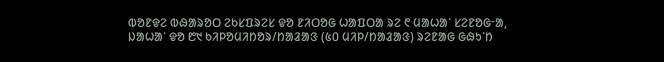ᱵᱚᱱᱫᱮ ᱵᱷᱟᱨᱚᱛ ᱮᱠᱥᱯᱨᱮᱥ ᱫᱚ ᱱᱤᱛᱚᱜ ᱦᱟᱯᱛᱟ ᱨᱮ ᱖ ᱢᱟᱦᱟᱸ ᱥᱮᱱᱚᱜᱼᱟ, ᱡᱟᱦᱟᱸ ᱫᱚ ᱘᱑ ᱠᱤᱞᱚᱢᱤᱴᱚᱨ/ᱴᱟᱲᱟᱝ (᱕᱐ ᱢᱤᱞ/ᱴᱟᱲᱟᱝ) ᱨᱮᱱᱟᱜ ᱜᱷᱩᱸᱴ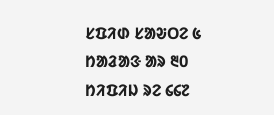ᱥᱯᱤᱰ ᱥᱟᱶᱛᱮ ᱕ ᱴᱟᱲᱟᱝ ᱟᱨ ᱓᱐ ᱴᱤᱯᱤᱡ ᱨᱮ ᱔᱔᱗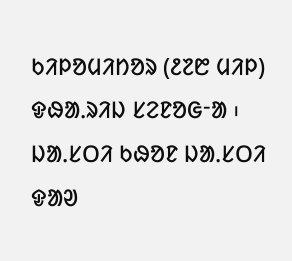ᱠᱤᱞᱚᱢᱤᱴᱚᱨ (᱒᱗᱘ ᱢᱤᱞ) ᱫᱷᱟᱹᱨᱤᱡ ᱥᱮᱱᱚᱜᱼᱟ ᱾ ᱡᱟᱹᱥᱛᱤ ᱠᱷᱚᱱ ᱡᱟᱹᱥᱛᱤ ᱫᱟᱣ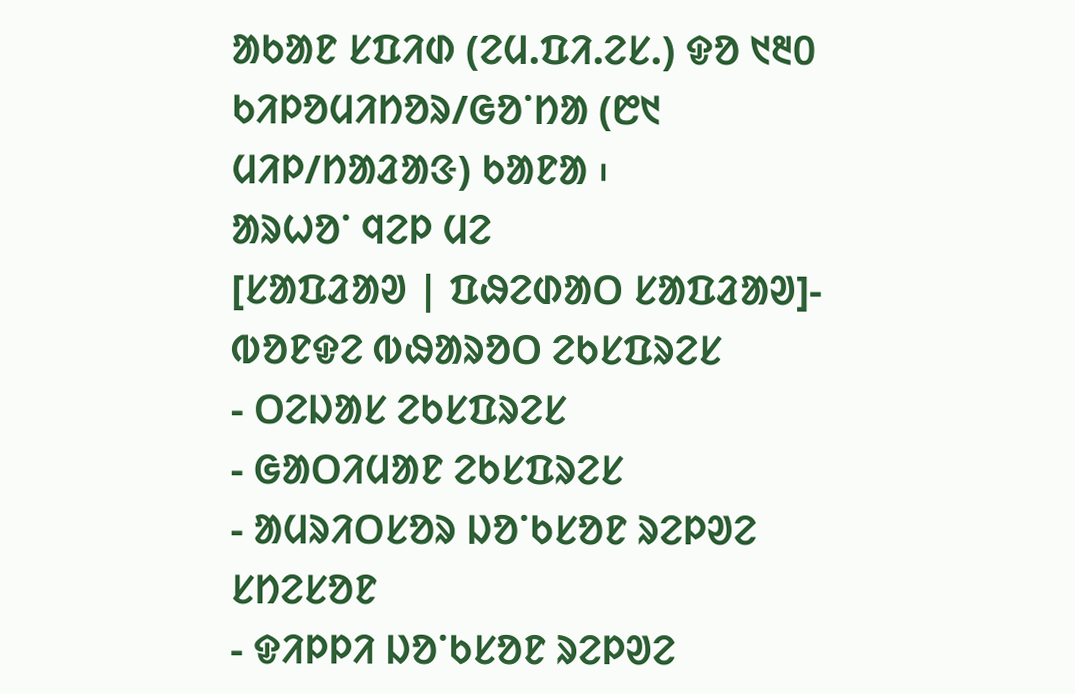ᱟᱠᱟᱱ ᱥᱯᱤᱰ (ᱮᱢ.ᱯᱤ.ᱮᱥ.) ᱫᱚ ᱑᱓᱐ ᱠᱤᱞᱚᱢᱤᱴᱚᱨ/ᱜᱚᱸᱴᱟ (᱘᱑ ᱢᱤᱞ/ᱴᱟᱲᱟᱝ) ᱠᱟᱱᱟ ᱾
ᱟᱨᱦᱚᱸ ᱧᱮᱞ ᱢᱮ
[ᱥᱟᱯᱲᱟᱣ | ᱯᱷᱮᱰᱟᱛ ᱥᱟᱯᱲᱟᱣ]- ᱵᱚᱱᱫᱮ ᱵᱷᱟᱨᱚᱛ ᱮᱠᱥᱯᱨᱮᱥ
- ᱛᱮᱡᱟᱥ ᱮᱠᱥᱯᱨᱮᱥ
- ᱜᱟᱛᱤᱢᱟᱱ ᱮᱠᱥᱯᱨᱮᱥ
- ᱟᱢᱨᱤᱛᱥᱚᱨ ᱡᱚᱸᱠᱥᱚᱱ ᱨᱮᱞᱣᱮ ᱥᱴᱮᱥᱚᱱ
- ᱫᱤᱞᱞᱤ ᱡᱚᱸᱠᱥᱚᱱ ᱨᱮᱞᱣᱮ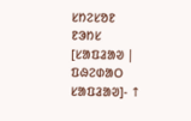ᱥᱴᱮᱥᱚᱱ
ᱱᱳᱴᱥ
[ᱥᱟᱯᱲᱟᱣ | ᱯᱷᱮᱰᱟᱛ ᱥᱟᱯᱲᱟᱣ]- ↑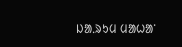ᱡᱟᱹᱨᱩᱢ ᱢᱟᱦᱟᱸ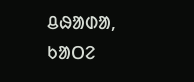ᱪᱷᱟᱰᱟ, ᱠᱟᱛᱮ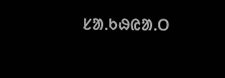ᱥᱟᱹᱠᱷᱭᱟᱹᱛ